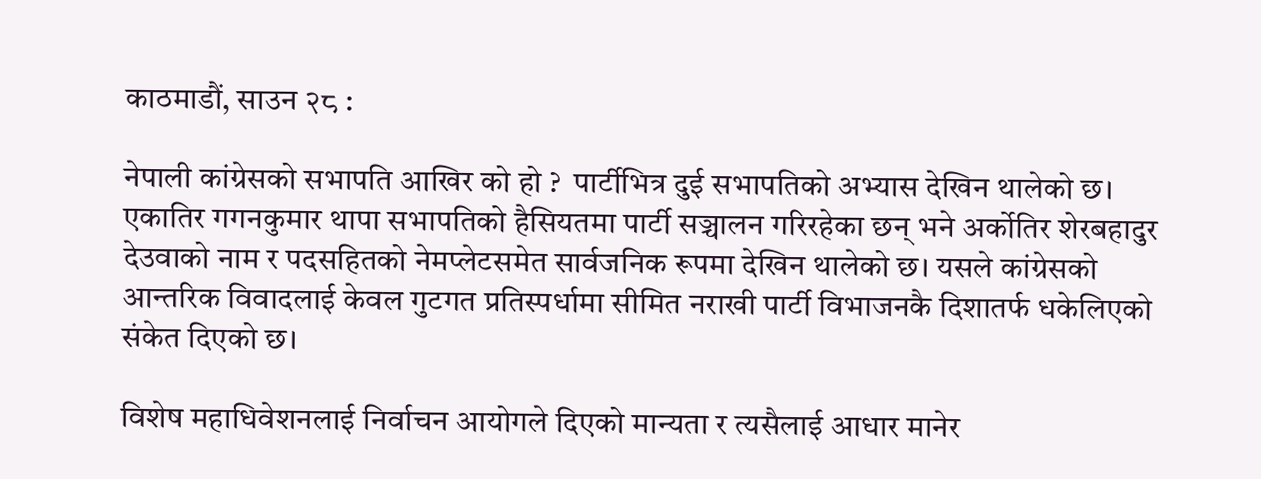काठमाडौं, साउन २८ :

नेपाली कांग्रेसको सभापति आखिर को हो ?  पार्टीभित्र दुई सभापतिको अभ्यास देखिन थालेको छ। एकातिर गगनकुमार थापा सभापतिको हैसियतमा पार्टी सञ्चालन गरिरहेका छन् भने अर्कोतिर शेरबहादुर देउवाको नाम र पदसहितको नेमप्लेटसमेत सार्वजनिक रूपमा देखिन थालेको छ। यसले कांग्रेसको आन्तरिक विवादलाई केवल गुटगत प्रतिस्पर्धामा सीमित नराखी पार्टी विभाजनकै दिशातर्फ धकेलिएको संकेत दिएको छ।

विशेष महाधिवेशनलाई निर्वाचन आयोगले दिएको मान्यता र त्यसैलाई आधार मानेर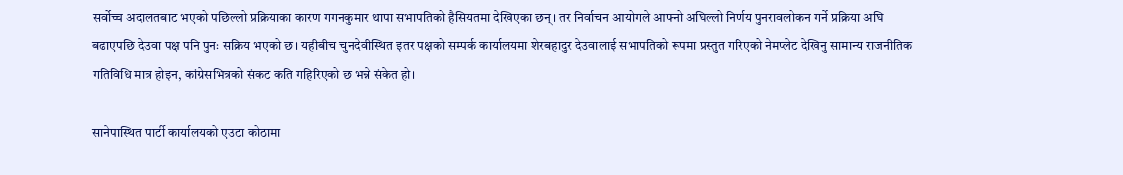सर्वोच्च अदालतबाट भएको पछिल्लो प्रक्रियाका कारण गगनकुमार थापा सभापतिको हैसियतमा देखिएका छन्। तर निर्वाचन आयोगले आफ्नो अघिल्लो निर्णय पुनरावलोकन गर्ने प्रक्रिया अघि बढाएपछि देउवा पक्ष पनि पुनः सक्रिय भएको छ। यहीबीच चुनदेवीस्थित इतर पक्षको सम्पर्क कार्यालयमा शेरबहादुर देउवालाई सभापतिको रूपमा प्रस्तुत गरिएको नेमप्लेट देखिनु सामान्य राजनीतिक गतिविधि मात्र होइन, कांग्रेसभित्रको संकट कति गहिरिएको छ भन्ने संकेत हो।

सानेपास्थित पार्टी कार्यालयको एउटा कोठामा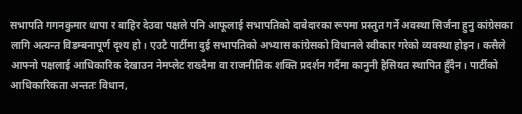सभापति गगनकुमार थापा र बाहिर देउवा पक्षले पनि आफूलाई सभापतिको दाबेदारका रूपमा प्रस्तुत गर्ने अवस्था सिर्जना हुनु कांग्रेसका लागि अत्यन्त विडम्बनापूर्ण दृश्य हो। एउटै पार्टीमा दुई सभापतिको अभ्यास कांग्रेसको विधानले स्वीकार गरेको व्यवस्था होइन। कसैले आफ्नो पक्षलाई आधिकारिक देखाउन नेमप्लेट राख्दैमा वा राजनीतिक शक्ति प्रदर्शन गर्दैमा कानुनी हैसियत स्थापित हुँदैन। पार्टीको आधिकारिकता अन्ततः विधान,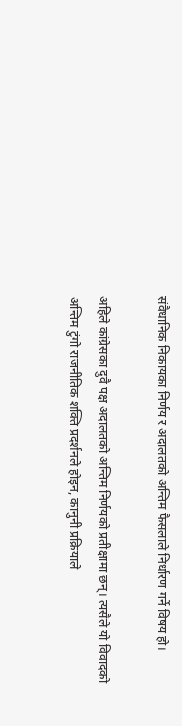संवैधानिक निकायका निर्णय र अदालतको अन्तिम फैसलाले निर्धारण गर्ने विषय हो।

अहिले कांग्रेसका दुवै पक्ष अदालतको अन्तिम निर्णयको प्रतीक्षामा छन्। त्यसैले यो विवादको अन्तिम टुंगो राजनीतिक शक्ति प्रदर्शनले होइन, कानुनी प्रक्रियाले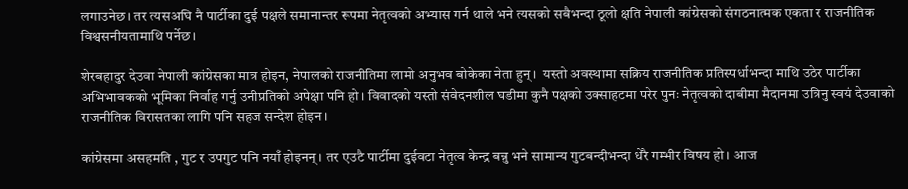लगाउनेछ। तर त्यसअघि नै पार्टीका दुई पक्षले समानान्तर रूपमा नेतृत्वको अभ्यास गर्न थाले भने त्यसको सबैभन्दा ठूलो क्षति नेपाली कांग्रेसको संगठनात्मक एकता र राजनीतिक विश्वसनीयतामाथि पर्नेछ।

शेरबहादुर देउवा नेपाली कांग्रेसका मात्र होइन, नेपालको राजनीतिमा लामो अनुभव बोकेका नेता हुन्।  यस्तो अवस्थामा सक्रिय राजनीतिक प्रतिस्पर्धाभन्दा माथि उठेर पार्टीका अभिभावकको भूमिका निर्वाह गर्नु उनीप्रतिको अपेक्षा पनि हो। विवादको यस्तो संवेदनशील घडीमा कुनै पक्षको उक्साहटमा परेर पुनः नेतृत्वको दाबीमा मैदानमा उत्रिनु स्वयं देउवाको राजनीतिक विरासतका लागि पनि सहज सन्देश होइन।

कांग्रेसमा असहमति , गुट र उपगुट पनि नयाँ होइनन्। तर एउटै पार्टीमा दुईवटा नेतृत्व केन्द्र बन्नु भने सामान्य गुटबन्दीभन्दा धेरै गम्भीर विषय हो। आज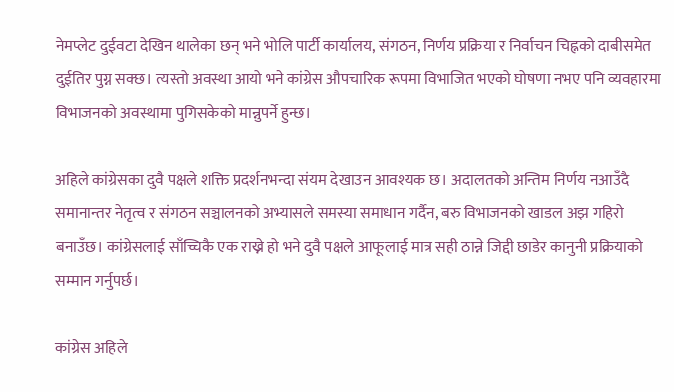नेमप्लेट दुईवटा देखिन थालेका छन् भने भोलि पार्टी कार्यालय, संगठन, निर्णय प्रक्रिया र निर्वाचन चिह्नको दाबीसमेत दुईतिर पुग्न सक्छ। त्यस्तो अवस्था आयो भने कांग्रेस औपचारिक रूपमा विभाजित भएको घोषणा नभए पनि व्यवहारमा विभाजनको अवस्थामा पुगिसकेको मान्नुपर्ने हुन्छ।

अहिले कांग्रेसका दुवै पक्षले शक्ति प्रदर्शनभन्दा संयम देखाउन आवश्यक छ। अदालतको अन्तिम निर्णय नआउँदै समानान्तर नेतृत्व र संगठन सञ्चालनको अभ्यासले समस्या समाधान गर्दैन, बरु विभाजनको खाडल अझ गहिरो बनाउँछ। कांग्रेसलाई साँच्चिकै एक राख्ने हो भने दुवै पक्षले आफूलाई मात्र सही ठान्ने जिद्दी छाडेर कानुनी प्रक्रियाको सम्मान गर्नुपर्छ।

कांग्रेस अहिले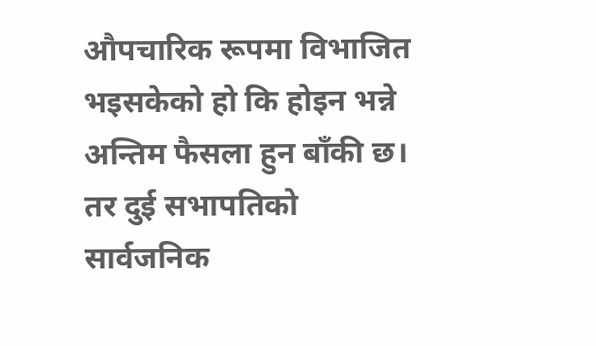औपचारिक रूपमा विभाजित भइसकेको हो कि होइन भन्ने अन्तिम फैसला हुन बाँकी छ। तर दुई सभापतिको सार्वजनिक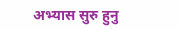अभ्यास सुरु हुनु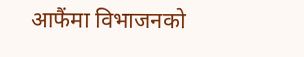आफैंमा विभाजनको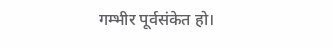गम्भीर पूर्वसंकेत हो।